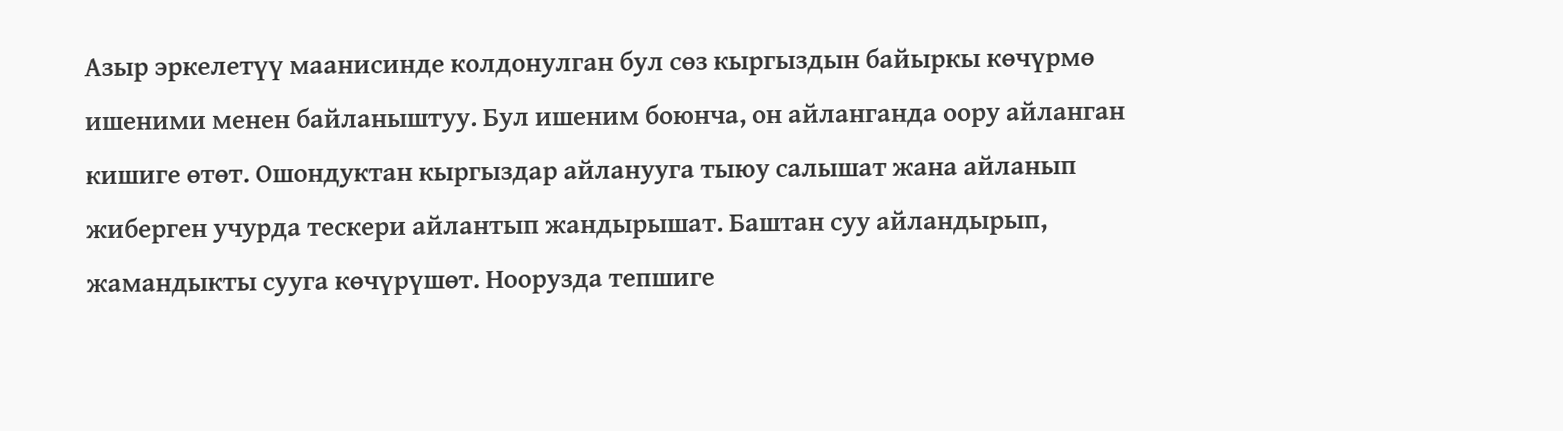Азыр эркелетүү маанисинде колдонулган бул сөз кыргыздын байыркы көчүрмө ишеними менен байланыштуу. Бул ишеним боюнча, он айланганда оору айланган кишиге өтөт. Ошондуктан кыргыздар айланууга тыюу салышат жана айланып жиберген учурда тескери айлантып жандырышат. Баштан суу айландырып, жамандыкты сууга көчүрүшөт. Ноорузда тепшиге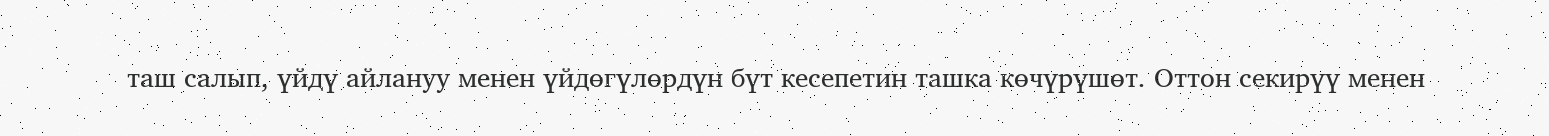таш салып, үйдү айлануу менен үйдөгүлөрдүн бүт кесепетин ташка көчүрүшөт. Оттон секирүү менен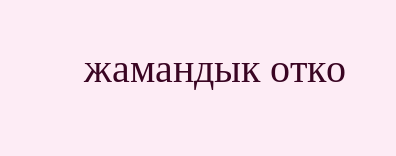жамандык отко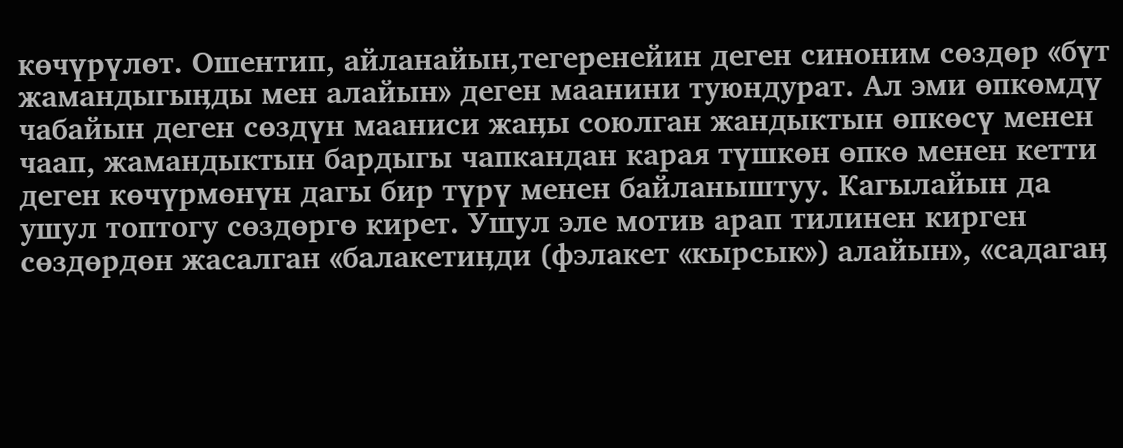көчүрүлөт. Ошентип, айланайын,тегеренейин деген синоним сөздөр «бүт жамандыгыӊды мен алайын» деген маанини туюндурат. Ал эми өпкөмдү чабайын деген сөздүн мааниси жаӊы союлган жандыктын өпкөсү менен чаап, жамандыктын бардыгы чапкандан карая түшкөн өпкө менен кетти деген көчүрмөнүн дагы бир түрү менен байланыштуу. Кагылайын да ушул топтогу сөздөргө кирет. Ушул эле мотив арап тилинен кирген сөздөрдөн жасалган «балакетиӊди (фэлакет «кырсык») алайын», «садагаӊ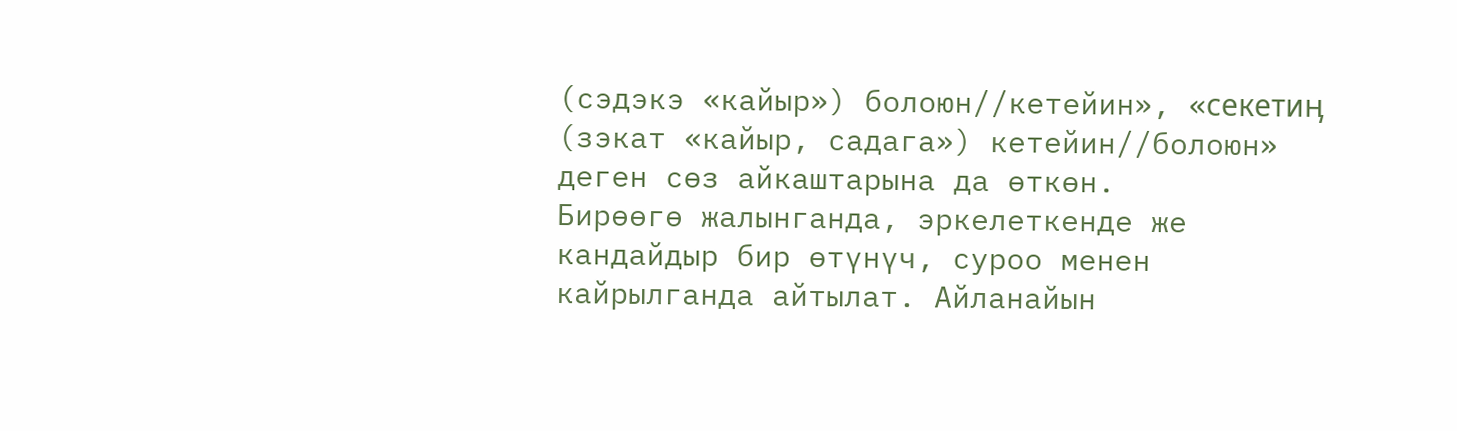(сэдэкэ «кайыр») болоюн//кетейин», «секетиӊ (зэкат «кайыр, садага») кетейин//болоюн» деген сөз айкаштарына да өткөн.
Бирөөгө жалынганда, эркелеткенде же кандайдыр бир өтүнүч, суроо менен кайрылганда айтылат. Айланайын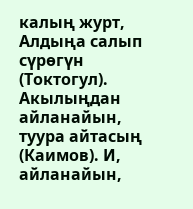калың журт, Алдыңа салып сүрөгүн (Токтогул). Акылыңдан айланайын, туура айтасың (Каимов). И, айланайын,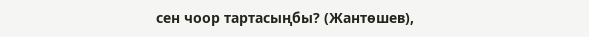сен чоор тартасыңбы? (Жантөшев),